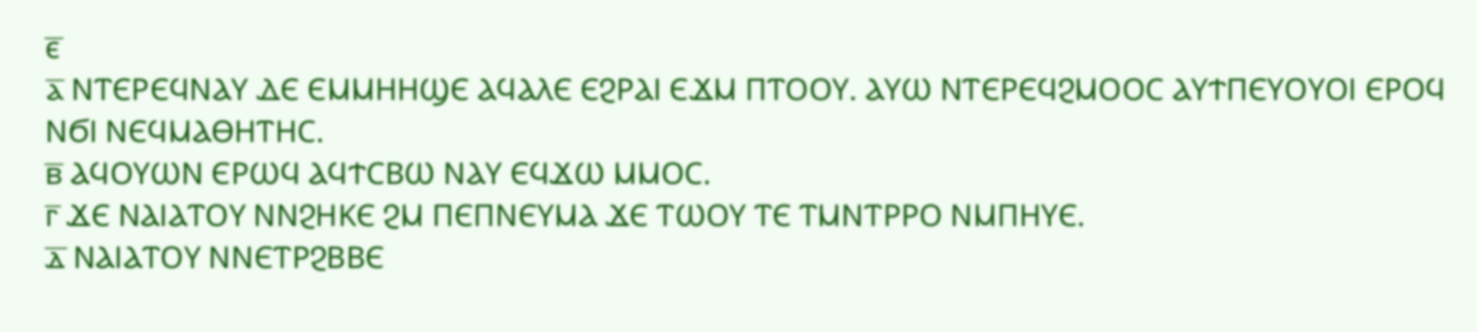ⲉ̅
ⲁ̅ ⲚⲦⲈⲢⲈϤⲚⲀⲨ ⲆⲈ ⲈⲘⲘⲎⲎϢⲈ ⲀϤⲀⲖⲈ ⲈϨⲢⲀⲒ ⲈϪⲘ ⲠⲦⲞⲞⲨ. ⲀⲨⲰ ⲚⲦⲈⲢⲈϤϨⲘⲞⲞⲤ ⲀⲨϮⲠⲈⲨⲞⲨⲞⲒ ⲈⲢⲞϤ ⲚϬⲒ ⲚⲈϤⲘⲀⲐⲎⲦⲎⲤ.
ⲃ̅ ⲀϤⲞⲨⲰⲚ ⲈⲢⲰϤ ⲀϤϮⲤⲂⲰ ⲚⲀⲨ ⲈϤϪⲰ ⲘⲘⲞⲤ.
ⲅ̅ ϪⲈ ⲚⲀⲒⲀⲦⲞⲨ ⲚⲚϨⲎⲔⲈ ϨⲘ ⲠⲈⲠⲚⲈⲨⲘⲀ ϪⲈ ⲦⲰⲞⲨ ⲦⲈ ⲦⲘⲚⲦⲢⲢⲞ ⲚⲘⲠⲎⲨⲈ.
ⲇ̅ ⲚⲀⲒⲀⲦⲞⲨ ⲚⲚⲈⲦⲢϨⲂⲂⲈ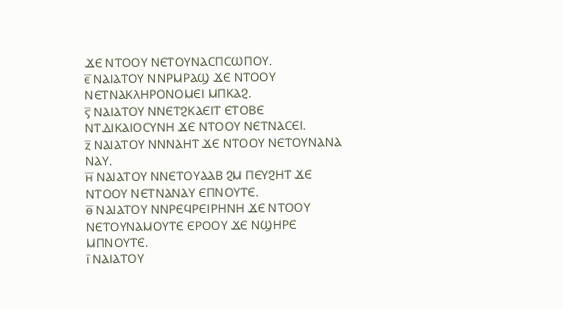ϪⲈ ⲚⲦⲞⲞⲨ ⲚⲈⲦⲞⲨⲚⲀⲤⲠⲤⲰⲠⲞⲨ.
ⲉ̅ ⲚⲀⲒⲀⲦⲞⲨ ⲚⲚⲢⲘⲢⲀϢ ϪⲈ ⲚⲦⲞⲞⲨ ⲚⲈⲦⲚⲀⲔⲖⲎⲢⲞⲚⲞⲘⲈⲒ ⲘⲠⲔⲀϨ.
ⲋ̅ ⲚⲀⲒⲀⲦⲞⲨ ⲚⲚⲈⲦϨⲔⲀⲈⲒⲦ ⲈⲦⲞⲂⲈ ⲚⲦⲆⲒⲔⲀⲒⲞⲤⲨⲚⲎ ϪⲈ ⲚⲦⲞⲞⲨ ⲚⲈⲦⲚⲀⲤⲈⲒ.
ⲍ̅ ⲚⲀⲒⲀⲦⲞⲨ ⲚⲚⲚⲀⲎⲦ ϪⲈ ⲚⲦⲞⲞⲨ ⲚⲈⲦⲞⲨⲚⲀⲚⲀ ⲚⲀⲨ.
ⲏ̅ ⲚⲀⲒⲀⲦⲞⲨ ⲚⲚⲈⲦⲞⲨⲀⲀⲂ ϨⲘ ⲠⲈⲨϨⲎⲦ ϪⲈ ⲚⲦⲞⲞⲨ ⲚⲈⲦⲚⲀⲚⲀⲨ ⲈⲠⲚⲞⲨⲦⲈ.
ⲑ̅ ⲚⲀⲒⲀⲦⲞⲨ ⲚⲚⲢⲈϤⲢⲈⲒⲢⲎⲚⲎ ϪⲈ ⲚⲦⲞⲞⲨ ⲚⲈⲦⲞⲨⲚⲀⲘⲞⲨⲦⲈ ⲈⲢⲞⲞⲨ ϪⲈ ⲚϢⲎⲢⲈ ⲘⲠⲚⲞⲨⲦⲈ.
ⲓ̅ ⲚⲀⲒⲀⲦⲞⲨ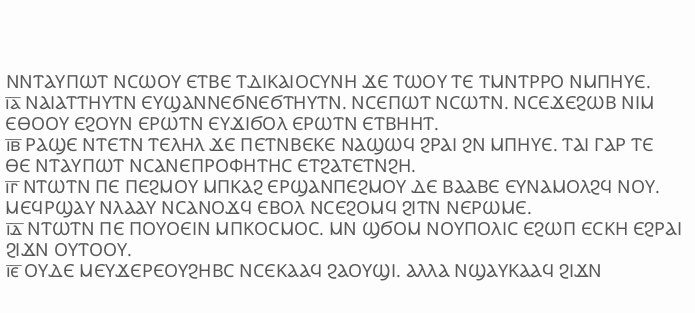ⲚⲚⲦⲀⲨⲠⲰⲦ ⲚⲤⲰⲞⲨ ⲈⲦⲂⲈ ⲦⲆⲒⲔⲀⲒⲞⲤⲨⲚⲎ ϪⲈ ⲦⲰⲞⲨ ⲦⲈ ⲦⲘⲚⲦⲢⲢⲞ ⲚⲘⲠⲎⲨⲈ.
ⲓ̅ⲁ̅ ⲚⲀⲒⲀⲦⲦⲎⲨⲦⲚ ⲈⲨϢⲀⲚⲚⲈϬⲚⲈϬⲦⲎⲨⲦⲚ. ⲚⲤⲈⲠⲰⲦ ⲚⲤⲰⲦⲚ. ⲚⲤⲈϪⲈϨⲰⲂ ⲚⲒⲘ ⲈⲐⲞⲞⲨ ⲈϨⲞⲨⲚ ⲈⲢⲰⲦⲚ ⲈⲨϪⲒϬⲞⲖ ⲈⲢⲰⲦⲚ ⲈⲦⲂⲎⲎⲦ.
ⲓ̅ⲃ̅ ⲢⲀϢⲈ ⲚⲦⲈⲦⲚ ⲦⲈⲖⲎⲖ ϪⲈ ⲠⲈⲦⲚⲂⲈⲔⲈ ⲚⲀϢⲰϤ ϨⲢⲀⲒ ϨⲚ ⲘⲠⲎⲨⲈ. ⲦⲀⲒ ⲄⲀⲢ ⲦⲈ ⲐⲈ ⲚⲦⲀⲨⲠⲰⲦ ⲚⲤⲀⲚⲈⲠⲢⲞⲪⲎⲦⲎⲤ ⲈⲦϨⲀⲦⲈⲦⲚϨⲎ.
ⲓ̅ⲅ̅ ⲚⲦⲰⲦⲚ ⲠⲈ ⲠⲈϨⲘⲞⲨ ⲘⲠⲔⲀϨ ⲈⲢϢⲀⲚⲠⲈϨⲘⲞⲨ ⲆⲈ ⲂⲀⲀⲂⲈ ⲈⲨⲚⲀⲘⲞⲖϨϤ ⲚⲞⲨ. ⲘⲈϤⲢϢⲀⲨ ⲚⲖⲀⲀⲨ ⲚⲤⲀⲚⲞϪϤ ⲈⲂⲞⲖ ⲚⲤⲈϨⲞⲘϤ ϨⲒⲦⲚ ⲚⲈⲢⲰⲘⲈ.
ⲓ̅ⲇ̅ ⲚⲦⲰⲦⲚ ⲠⲈ ⲠⲞⲨⲞⲈⲒⲚ ⲘⲠⲔⲞⲤⲘⲞⲤ. ⲘⲚ ϢϬⲞⲘ ⲚⲞⲨⲠⲞⲖⲒⲤ ⲈϨⲰⲠ ⲈⲤⲔⲎ ⲈϨⲢⲀⲒ ϨⲒϪⲚ ⲞⲨⲦⲞⲞⲨ.
ⲓ̅ⲉ̅ ⲞⲨⲆⲈ ⲘⲈⲨϪⲈⲢⲈⲞⲨϨⲎⲂⲤ ⲚⲤⲈⲔⲀⲀϤ ϨⲀⲞⲨϢⲒ. ⲀⲖⲖⲀ ⲚϢⲀⲨⲔⲀⲀϤ ϨⲒϪⲚ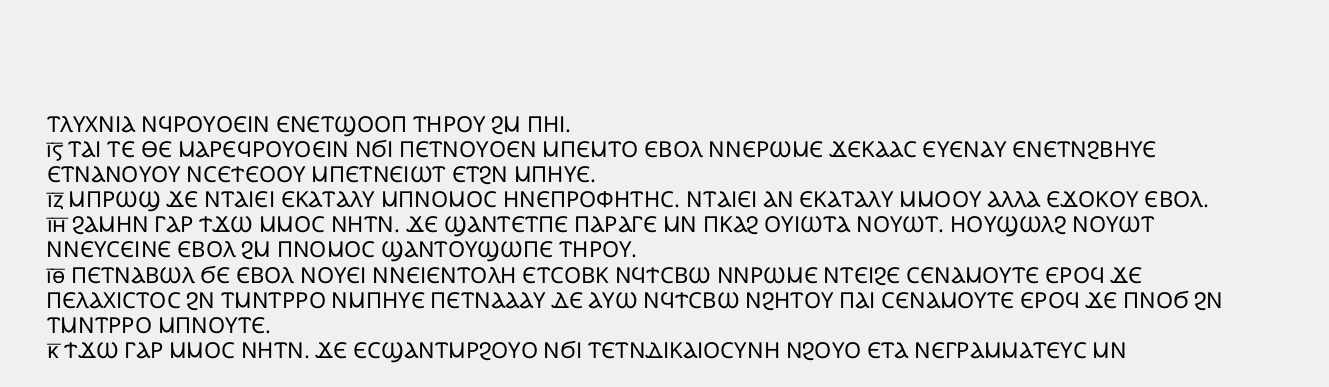ⲦⲖⲨⲬⲚⲒⲀ ⲚϤⲢⲞⲨⲞⲈⲒⲚ ⲈⲚⲈⲦϢⲞⲞⲠ ⲦⲎⲢⲞⲨ ϨⲘ ⲠⲎⲒ.
ⲓ̅ⲋ̅ ⲦⲀⲒ ⲦⲈ ⲐⲈ ⲘⲀⲢⲈϤⲢⲞⲨⲞⲈⲒⲚ ⲚϬⲒ ⲠⲈⲦⲚⲞⲨⲞⲈⲚ ⲘⲠⲈⲘⲦⲞ ⲈⲂⲞⲖ ⲚⲚⲈⲢⲰⲘⲈ ϪⲈⲔⲀⲀⲤ ⲈⲨⲈⲚⲀⲨ ⲈⲚⲈⲦⲚϨⲂⲎⲨⲈ ⲈⲦⲚⲀⲚⲞⲨⲞⲨ ⲚⲤⲈϮⲈⲞⲞⲨ ⲘⲠⲈⲦⲚⲈⲒⲰⲦ ⲈⲦϨⲚ ⲘⲠⲎⲨⲈ.
ⲓ̅ⲍ̅ ⲘⲠⲢⲰϢ ϪⲈ ⲚⲦⲀⲒⲈⲒ ⲈⲔⲀⲦⲀⲖⲨ ⲘⲠⲚⲞⲘⲞⲤ ⲎⲚⲈⲠⲢⲞⲪⲎⲦⲎⲤ. ⲚⲦⲀⲒⲈⲒ ⲀⲚ ⲈⲔⲀⲦⲀⲖⲨ ⲘⲘⲞⲞⲨ ⲀⲖⲖⲀ ⲈϪⲞⲔⲞⲨ ⲈⲂⲞⲖ.
ⲓ̅ⲏ̅ ϨⲀⲘⲎⲚ ⲄⲀⲢ ϮϪⲰ ⲘⲘⲞⲤ ⲚⲎⲦⲚ. ϪⲈ ϢⲀⲚⲦⲈⲦⲠⲈ ⲠⲀⲢⲀⲄⲈ ⲘⲚ ⲠⲔⲀϨ ⲞⲨⲒⲰⲦⲀ ⲚⲞⲨⲰⲦ. ⲎⲞⲨϢⲰⲖϨ ⲚⲞⲨⲰⲦ ⲚⲚⲈⲨⲤⲈⲒⲚⲈ ⲈⲂⲞⲖ ϨⲘ ⲠⲚⲞⲘⲞⲤ ϢⲀⲚⲦⲞⲨϢⲰⲠⲈ ⲦⲎⲢⲞⲨ.
ⲓ̅ⲑ̅ ⲠⲈⲦⲚⲀⲂⲰⲖ ϬⲈ ⲈⲂⲞⲖ ⲚⲞⲨⲈⲒ ⲚⲚⲈⲒⲈⲚⲦⲞⲖⲎ ⲈⲦⲤⲞⲂⲔ ⲚϤϮⲤⲂⲰ ⲚⲚⲢⲰⲘⲈ ⲚⲦⲈⲒϨⲈ ⲤⲈⲚⲀⲘⲞⲨⲦⲈ ⲈⲢⲞϤ ϪⲈ ⲠⲈⲖⲀⲬⲒⲤⲦⲞⲤ ϨⲚ ⲦⲘⲚⲦⲢⲢⲞ ⲚⲘⲠⲎⲨⲈ ⲠⲈⲦⲚⲀⲀⲀⲨ ⲆⲈ ⲀⲨⲰ ⲚϤϮⲤⲂⲰ ⲚϨⲎⲦⲞⲨ ⲠⲀⲒ ⲤⲈⲚⲀⲘⲞⲨⲦⲈ ⲈⲢⲞϤ ϪⲈ ⲠⲚⲞϬ ϨⲚ ⲦⲘⲚⲦⲢⲢⲞ ⲘⲠⲚⲞⲨⲦⲈ.
ⲕ̅ ϮϪⲰ ⲄⲀⲢ ⲘⲘⲞⲤ ⲚⲎⲦⲚ. ϪⲈ ⲈⲤϢⲀⲚⲦⲘⲢϨⲞⲨⲞ ⲚϬⲒ ⲦⲈⲦⲚⲆⲒⲔⲀⲒⲞⲤⲨⲚⲎ ⲚϨⲞⲨⲞ ⲈⲦⲀ ⲚⲈⲄⲢⲀⲘⲘⲀⲦⲈⲨⲤ ⲘⲚ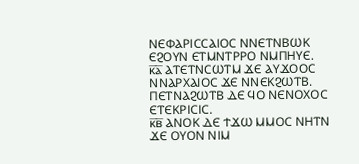ⲚⲈⲪⲀⲢⲒⲤⲤⲀⲒⲞⲤ ⲚⲚⲈⲦⲚⲂⲰⲔ ⲈϨⲞⲨⲚ ⲈⲦⲘⲚⲦⲢⲢⲞ ⲚⲘⲠⲎⲨⲈ.
ⲕ̅ⲁ̅ ⲀⲦⲈⲦⲚⲤⲰⲦⲘ ϪⲈ ⲀⲨϪⲞⲞⲤ ⲚⲚⲀⲢⲬⲀⲒⲞⲤ ϪⲈ ⲚⲚⲈⲔϨⲰⲦⲂ. ⲠⲈⲦⲚⲀϨⲰⲦⲂ ⲆⲈ ϤⲞ ⲚⲈⲚⲞⲬⲞⲤ ⲈⲦⲈⲔⲢⲒⲤⲒⲤ.
ⲕ̅ⲃ̅ ⲀⲚⲞⲔ ⲆⲈ ϮϪⲰ ⲘⲘⲞⲤ ⲚⲎⲦⲚ ϪⲈ ⲞⲨⲞⲚ ⲚⲒⲘ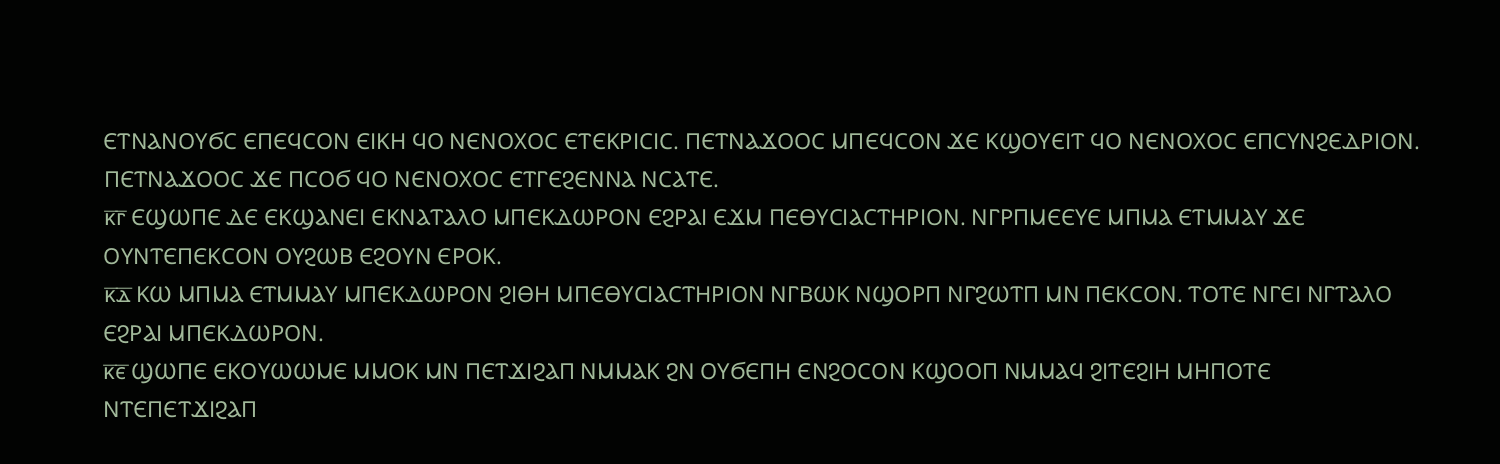ⲈⲦⲚⲀⲚⲞⲨϬⲤ ⲈⲠⲈϤⲤⲞⲚ ⲈⲒⲔⲎ ϤⲞ ⲚⲈⲚⲞⲬⲞⲤ ⲈⲦⲈⲔⲢⲒⲤⲒⲤ. ⲠⲈⲦⲚⲀϪⲞⲞⲤ ⲘⲠⲈϤⲤⲞⲚ ϪⲈ ⲔϢⲞⲨⲈⲒⲦ ϤⲞ ⲚⲈⲚⲞⲬⲞⲤ ⲈⲠⲤⲨⲚϨⲈⲆⲢⲒⲞⲚ. ⲠⲈⲦⲚⲀϪⲞⲞⲤ ϪⲈ ⲠⲤⲞϬ ϤⲞ ⲚⲈⲚⲞⲬⲞⲤ ⲈⲦⲄⲈϨⲈⲚⲚⲀ ⲚⲤⲀⲦⲈ.
ⲕ̅ⲅ̅ ⲈϢⲰⲠⲈ ⲆⲈ ⲈⲔϢⲀⲚⲈⲒ ⲈⲔⲚⲀⲦⲀⲖⲞ ⲘⲠⲈⲔⲆⲰⲢⲞⲚ ⲈϨⲢⲀⲒ ⲈϪⲘ ⲠⲈⲐⲨⲤⲒⲀⲤⲦⲎⲢⲒⲞⲚ. ⲚⲄⲢⲠⲘⲈⲈⲨⲈ ⲘⲠⲘⲀ ⲈⲦⲘⲘⲀⲨ ϪⲈ ⲞⲨⲚⲦⲈⲠⲈⲔⲤⲞⲚ ⲞⲨϨⲰⲂ ⲈϨⲞⲨⲚ ⲈⲢⲞⲔ.
ⲕ̅ⲇ̅ ⲔⲰ ⲘⲠⲘⲀ ⲈⲦⲘⲘⲀⲨ ⲘⲠⲈⲔⲆⲰⲢⲞⲚ ϨⲒⲐⲎ ⲘⲠⲈⲐⲨⲤⲒⲀⲤⲦⲎⲢⲒⲞⲚ ⲚⲄⲂⲰⲔ ⲚϢⲞⲢⲠ ⲚⲄϨⲰⲦⲠ ⲘⲚ ⲠⲈⲔⲤⲞⲚ. ⲦⲞⲦⲈ ⲚⲄⲈⲒ ⲚⲄⲦⲀⲖⲞ ⲈϨⲢⲀⲒ ⲘⲠⲈⲔⲆⲰⲢⲞⲚ.
ⲕ̅ⲉ̅ ϢⲰⲠⲈ ⲈⲔⲞⲨⲰⲰⲘⲈ ⲘⲘⲞⲔ ⲘⲚ ⲠⲈⲦϪⲒϨⲀⲠ ⲚⲘⲘⲀⲔ ϨⲚ ⲞⲨϬⲈⲠⲎ ⲈⲚϨⲞⲤⲞⲚ ⲔϢⲞⲞⲠ ⲚⲘⲘⲀϤ ϨⲒⲦⲈϨⲒⲎ ⲘⲎⲠⲞⲦⲈ ⲚⲦⲈⲠⲈⲦϪⲒϨⲀⲠ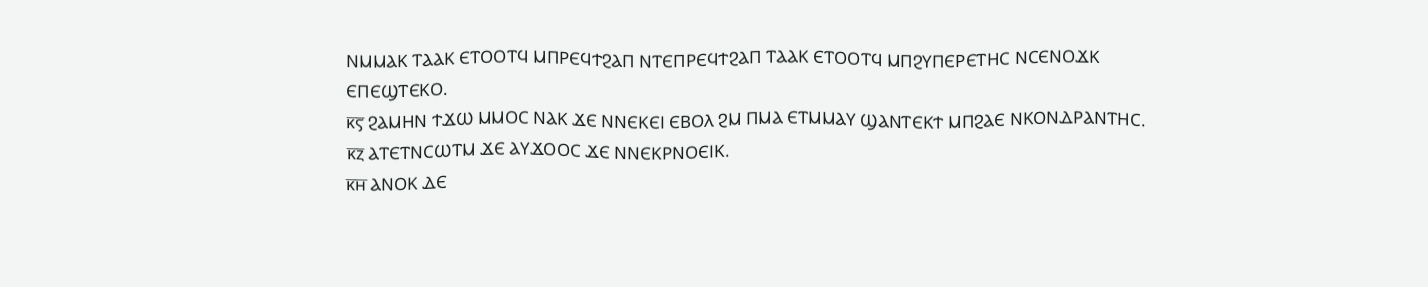ⲚⲘⲘⲀⲔ ⲦⲀⲀⲔ ⲈⲦⲞⲞⲦϤ ⲘⲠⲢⲈϤϮϨⲀⲠ ⲚⲦⲈⲠⲢⲈϤϮϨⲀⲠ ⲦⲀⲀⲔ ⲈⲦⲞⲞⲦϤ ⲘⲠϨⲨⲠⲈⲢⲈⲦⲎⲤ ⲚⲤⲈⲚⲞϪⲔ ⲈⲠⲈϢⲦⲈⲔⲞ.
ⲕ̅ⲋ̅ ϨⲀⲘⲎⲚ ϮϪⲰ ⲘⲘⲞⲤ ⲚⲀⲔ ϪⲈ ⲚⲚⲈⲔⲈⲒ ⲈⲂⲞⲖ ϨⲘ ⲠⲘⲀ ⲈⲦⲘⲘⲀⲨ ϢⲀⲚⲦⲈⲔϮ ⲘⲠϨⲀⲈ ⲚⲔⲞⲚⲆⲢⲀⲚⲦⲎⲤ.
ⲕ̅ⲍ̅ ⲀⲦⲈⲦⲚⲤⲰⲦⲘ ϪⲈ ⲀⲨϪⲞⲞⲤ ϪⲈ ⲚⲚⲈⲔⲢⲚⲞⲈⲒⲔ.
ⲕ̅ⲏ̅ ⲀⲚⲞⲔ ⲆⲈ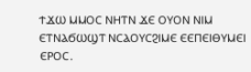ϮϪⲰ ⲘⲘⲞⲤ ⲚⲎⲦⲚ ϪⲈ ⲞⲨⲞⲚ ⲚⲒⲘ ⲈⲦⲚⲀϬⲰϢⲦ ⲚⲤⲀⲞⲨⲤϨⲒⲘⲈ ⲈⲈⲠⲈⲒⲐⲨⲘⲈⲒ ⲈⲢⲞⲤ.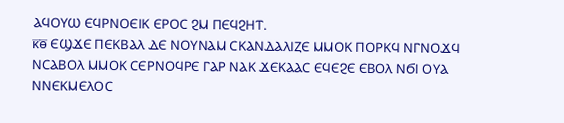ⲀϤⲞⲨⲰ ⲈϤⲢⲚⲞⲈⲒⲔ ⲈⲢⲞⲤ ϨⲘ ⲠⲈϤϨⲎⲦ.
ⲕ̅ⲑ̅ ⲈϢϪⲈ ⲠⲈⲔⲂⲀⲖ ⲆⲈ ⲚⲞⲨⲚⲀⲘ ⲤⲔⲀⲚⲆⲀⲖⲒⲌⲈ ⲘⲘⲞⲔ ⲠⲞⲢⲔϤ ⲚⲄⲚⲞϪϤ ⲚⲤⲀⲂⲞⲖ ⲘⲘⲞⲔ ⲤⲈⲢⲚⲞϤⲢⲈ ⲄⲀⲢ ⲚⲀⲔ ϪⲈⲔⲀⲀⲤ ⲈϤⲈϨⲈ ⲈⲂⲞⲖ ⲚϬⲒ ⲞⲨⲀ ⲚⲚⲈⲔⲘⲈⲖⲞⲤ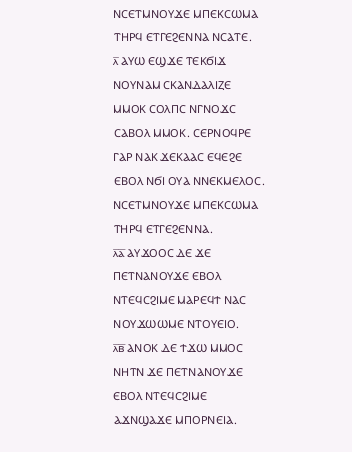ⲚⲤⲈⲦⲘⲚⲞⲨϪⲈ ⲘⲠⲈⲔⲤⲰⲘⲀ ⲦⲎⲢϤ ⲈⲦⲄⲈϨⲈⲚⲚⲀ ⲚⲤⲀⲦⲈ.
ⲗ̅ ⲀⲨⲰ ⲈϢϪⲈ ⲦⲈⲔϬⲒϪ ⲚⲞⲨⲚⲀⲘ ⲤⲔⲀⲚⲆⲀⲖⲒⲌⲈ ⲘⲘⲞⲔ ⲤⲞⲖⲠⲤ ⲚⲄⲚⲞϪⲤ ⲤⲀⲂⲞⲖ ⲘⲘⲞⲔ. ⲤⲈⲢⲚⲞϤⲢⲈ ⲄⲀⲢ ⲚⲀⲔ ϪⲈⲔⲀⲀⲤ ⲈϤⲈϨⲈ ⲈⲂⲞⲖ ⲚϬⲒ ⲞⲨⲀ ⲚⲚⲈⲔⲘⲈⲖⲞⲤ. ⲚⲤⲈⲦⲘⲚⲞⲨϪⲈ ⲘⲠⲈⲔⲤⲰⲘⲀ ⲦⲎⲢϤ ⲈⲦⲄⲈϨⲈⲚⲚⲀ.
ⲗ̅ⲁ̅ ⲀⲨϪⲞⲞⲤ ⲆⲈ ϪⲈ ⲠⲈⲦⲚⲀⲚⲞⲨϪⲈ ⲈⲂⲞⲖ ⲚⲦⲈϤⲤϨⲒⲘⲈ ⲘⲀⲢⲈϤϮ ⲚⲀⲤ ⲚⲞⲨϪⲰⲰⲘⲈ ⲚⲦⲞⲨⲈⲒⲞ.
ⲗ̅ⲃ̅ ⲀⲚⲞⲔ ⲆⲈ ϮϪⲰ ⲘⲘⲞⲤ ⲚⲎⲦⲚ ϪⲈ ⲠⲈⲦⲚⲀⲚⲞⲨϪⲈ ⲈⲂⲞⲖ ⲚⲦⲈϤⲤϨⲒⲘⲈ ⲀϪⲚϢⲀϪⲈ ⲘⲠⲞⲢⲚⲈⲒⲀ.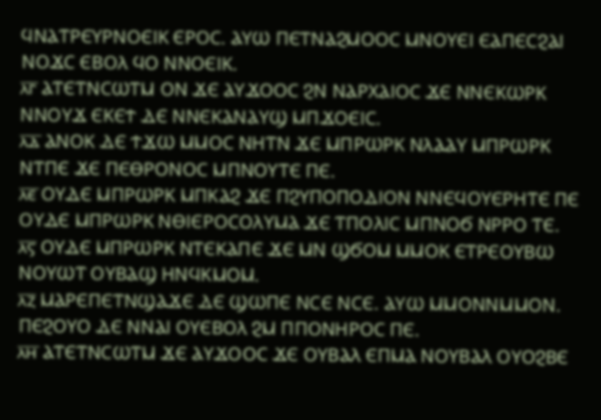ϤⲚⲀⲦⲢⲈⲨⲢⲚⲞⲈⲒⲔ ⲈⲢⲞⲤ. ⲀⲨⲰ ⲠⲈⲦⲚⲀϨⲘⲞⲞⲤ ⲘⲚⲞⲨⲈⲒ ⲈⲀⲠⲈⲤϨⲀⲒ ⲚⲞϪⲤ ⲈⲂⲞⲖ ϤⲞ ⲚⲚⲞⲈⲒⲔ.
ⲗ̅ⲅ̅ ⲀⲦⲈⲦⲚⲤⲰⲦⲘ ⲞⲚ ϪⲈ ⲀⲨϪⲞⲞⲤ ϨⲚ ⲚⲀⲢⲬⲀⲒⲞⲤ ϪⲈ ⲚⲚⲈⲔⲰⲢⲔ ⲚⲚⲞⲨϪ ⲈⲔⲈϮ ⲆⲈ ⲚⲚⲈⲔⲀⲚⲀⲨϢ ⲘⲠϪⲞⲈⲒⲤ.
ⲗ̅ⲇ̅ ⲀⲚⲞⲔ ⲆⲈ ϮϪⲰ ⲘⲘⲞⲤ ⲚⲎⲦⲚ ϪⲈ ⲘⲠⲢⲰⲢⲔ ⲚⲖⲀⲀⲨ ⲘⲠⲢⲰⲢⲔ ⲚⲦⲠⲈ ϪⲈ ⲠⲈⲐⲢⲞⲚⲞⲤ ⲘⲠⲚⲞⲨⲦⲈ ⲠⲈ.
ⲗ̅ⲉ̅ ⲞⲨⲆⲈ ⲘⲠⲢⲰⲢⲔ ⲘⲠⲔⲀϨ ϪⲈ ⲠϨⲨⲠⲞⲠⲞⲆⲒⲞⲚ ⲚⲚⲈϤⲞⲨⲈⲢⲎⲦⲈ ⲠⲈ ⲞⲨⲆⲈ ⲘⲠⲢⲰⲢⲔ ⲚⲐⲒⲈⲢⲞⲤⲞⲖⲨⲘⲀ ϪⲈ ⲦⲠⲞⲖⲒⲤ ⲘⲠⲚⲞϬ ⲚⲢⲢⲞ ⲦⲈ.
ⲗ̅ⲋ̅ ⲞⲨⲆⲈ ⲘⲠⲢⲰⲢⲔ ⲚⲦⲈⲔⲀⲠⲈ ϪⲈ ⲘⲚ ϢϬⲞⲘ ⲘⲘⲞⲔ ⲈⲦⲢⲈⲞⲨⲂⲰ ⲚⲞⲨⲰⲦ ⲞⲨⲂⲀϢ ⲎⲚϤⲔⲘⲞⲘ.
ⲗ̅ⲍ̅ ⲘⲀⲢⲈⲠⲈⲦⲚϢⲀϪⲈ ⲆⲈ ϢⲰⲠⲈ ⲚⲤⲈ ⲚⲤⲈ. ⲀⲨⲰ ⲘⲘⲞⲚⲚⲘⲘⲞⲚ. ⲠⲈϨⲞⲨⲞ ⲆⲈ ⲚⲚⲀⲒ ⲞⲨⲈⲂⲞⲖ ϨⲘ ⲠⲠⲞⲚⲎⲢⲞⲤ ⲠⲈ.
ⲗ̅ⲏ̅ ⲀⲦⲈⲦⲚⲤⲰⲦⲘ ϪⲈ ⲀⲨϪⲞⲞⲤ ϪⲈ ⲞⲨⲂⲀⲖ ⲈⲠⲘⲀ ⲚⲞⲨⲂⲀⲖ ⲞⲨⲞϨⲂⲈ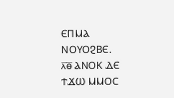ⲈⲠⲘⲀ ⲚⲞⲨⲞϨⲂⲈ.
ⲗ̅ⲑ̅ ⲀⲚⲞⲔ ⲆⲈ ϮϪⲰ ⲘⲘⲞⲤ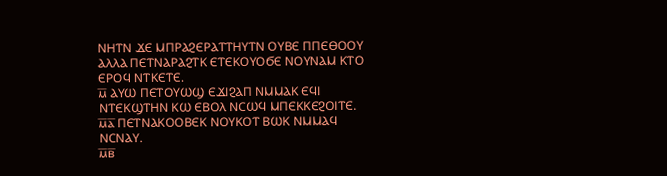ⲚⲎⲦⲚ ϪⲈ ⲘⲠⲢⲀϨⲈⲢⲀⲦⲦⲎⲨⲦⲚ ⲞⲨⲂⲈ ⲠⲠⲈⲐⲞⲞⲨ ⲀⲖⲖⲀ ⲠⲈⲦⲚⲀⲢⲀϨⲦⲔ ⲈⲦⲈⲔⲞⲨⲞϬⲈ ⲚⲞⲨⲚⲀⲘ ⲔⲦⲞ ⲈⲢⲞϤ ⲚⲦⲔⲈⲦⲈ.
ⲙ̅ ⲀⲨⲰ ⲠⲈⲦⲞⲨⲰϢ ⲈϪⲒϨⲀⲠ ⲚⲘⲘⲀⲔ ⲈϤⲒ ⲚⲦⲈⲔϢⲦⲎⲚ ⲔⲰ ⲈⲂⲞⲖ ⲚⲤⲰϤ ⲘⲠⲈⲔⲔⲈϨⲞⲒⲦⲈ.
ⲙ̅ⲁ̅ ⲠⲈⲦⲚⲀⲔⲞⲞⲂⲈⲔ ⲚⲞⲨⲔⲞⲦ ⲂⲰⲔ ⲚⲘⲘⲀϤ ⲚⲤⲚⲀⲨ.
ⲙ̅ⲃ̅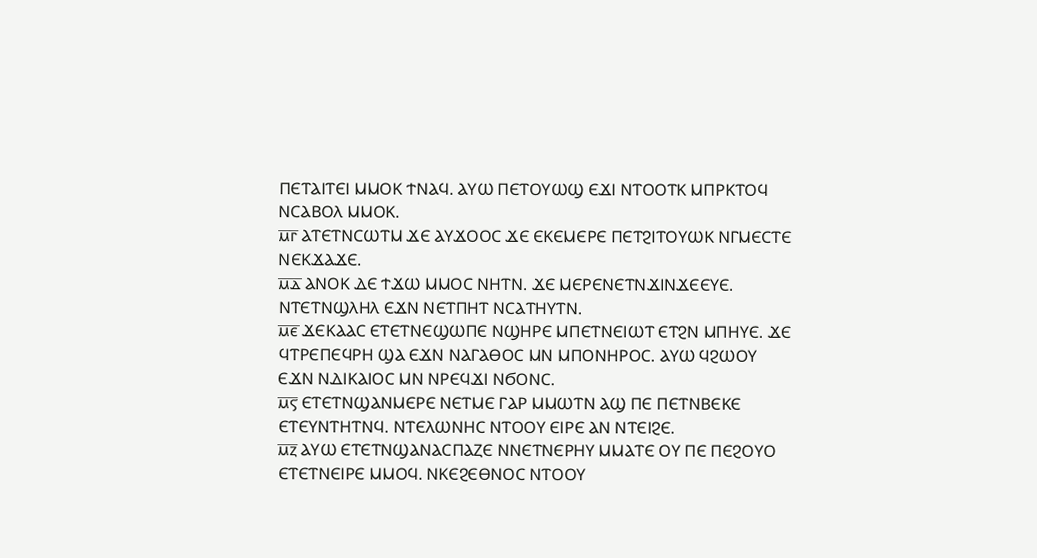ⲠⲈⲦⲀⲒⲦⲈⲒ ⲘⲘⲞⲔ ϮⲚⲀϤ. ⲀⲨⲰ ⲠⲈⲦⲞⲨⲰϢ ⲈϪⲒ ⲚⲦⲞⲞⲦⲔ ⲘⲠⲢⲔⲦⲞϤ ⲚⲤⲀⲂⲞⲖ ⲘⲘⲞⲔ.
ⲙ̅ⲅ̅ ⲀⲦⲈⲦⲚⲤⲰⲦⲘ ϪⲈ ⲀⲨϪⲞⲞⲤ ϪⲈ ⲈⲔⲈⲘⲈⲢⲈ ⲠⲈⲦϨⲒⲦⲞⲨⲰⲔ ⲚⲄⲘⲈⲤⲦⲈ ⲚⲈⲔϪⲀϪⲈ.
ⲙ̅ⲇ̅ ⲀⲚⲞⲔ ⲆⲈ ϮϪⲰ ⲘⲘⲞⲤ ⲚⲎⲦⲚ. ϪⲈ ⲘⲈⲢⲈⲚⲈⲦⲚϪⲒⲚϪⲈⲈⲨⲈ. ⲚⲦⲈⲦⲚϢⲖⲎⲖ ⲈϪⲚ ⲚⲈⲦⲠⲎⲦ ⲚⲤⲀⲦⲎⲨⲦⲚ.
ⲙ̅ⲉ̅ ϪⲈⲔⲀⲀⲤ ⲈⲦⲈⲦⲚⲈϢⲰⲠⲈ ⲚϢⲎⲢⲈ ⲘⲠⲈⲦⲚⲈⲒⲰⲦ ⲈⲦϨⲚ ⲘⲠⲎⲨⲈ. ϪⲈ ϤⲦⲢⲈⲠⲈϤⲢⲎ ϢⲀ ⲈϪⲚ ⲚⲀⲄⲀⲐⲞⲤ ⲘⲚ ⲘⲠⲞⲚⲎⲢⲞⲤ. ⲀⲨⲰ ϤϨⲰⲞⲨ ⲈϪⲚ ⲚⲆⲒⲔⲀⲒⲞⲤ ⲘⲚ ⲚⲢⲈϤϪⲒ ⲚϬⲞⲚⲤ.
ⲙ̅ⲋ̅ ⲈⲦⲈⲦⲚϢⲀⲚⲘⲈⲢⲈ ⲚⲈⲦⲘⲈ ⲄⲀⲢ ⲘⲘⲰⲦⲚ ⲀϢ ⲠⲈ ⲠⲈⲦⲚⲂⲈⲔⲈ ⲈⲦⲈⲨⲚⲦⲎⲦⲚϤ. ⲚⲦⲈⲖⲰⲚⲎⲤ ⲚⲦⲞⲞⲨ ⲈⲒⲢⲈ ⲀⲚ ⲚⲦⲈⲒϨⲈ.
ⲙ̅ⲍ̅ ⲀⲨⲰ ⲈⲦⲈⲦⲚϢⲀⲚⲀⲤⲠⲀⲌⲈ ⲚⲚⲈⲦⲚⲈⲢⲎⲨ ⲘⲘⲀⲦⲈ ⲞⲨ ⲠⲈ ⲠⲈϨⲞⲨⲞ ⲈⲦⲈⲦⲚⲈⲒⲢⲈ ⲘⲘⲞϤ. ⲚⲔⲈϨⲈⲐⲚⲞⲤ ⲚⲦⲞⲞⲨ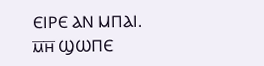ⲈⲒⲢⲈ ⲀⲚ ⲘⲠⲀⲒ.
ⲙ̅ⲏ̅ ϢⲰⲠⲈ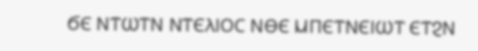ϬⲈ ⲚⲦⲰⲦⲚ ⲚⲦⲈⲖⲒⲞⲤ ⲚⲐⲈ ⲘⲠⲈⲦⲚⲈⲒⲰⲦ ⲈⲦϨⲚ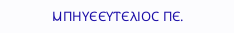ⲘⲠⲎⲨⲈⲈⲨⲦⲈⲖⲒⲞⲤ ⲠⲈ.